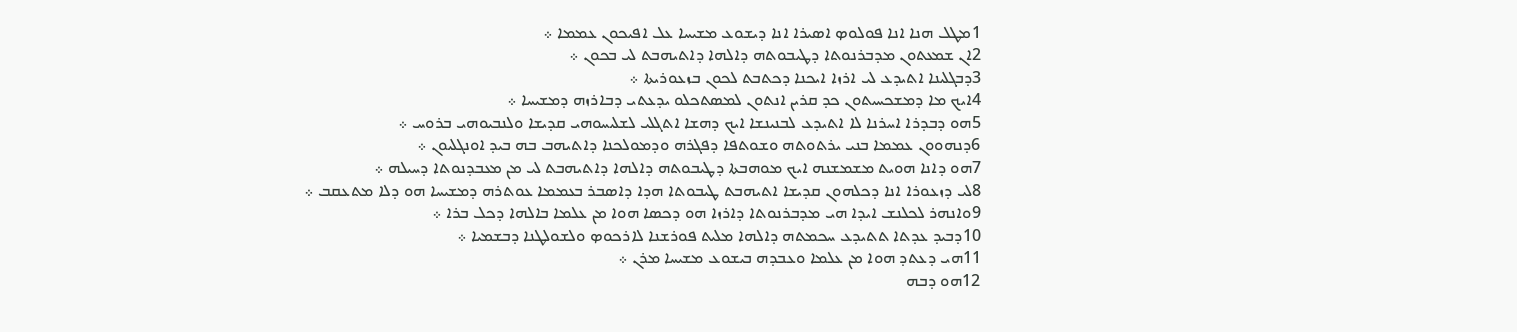1ܡܛܠ ܗܢܐ ܐܢܐ ܦܘܠܘܤ ܐܤܝܪܐ ܐܢܐ ܕܝܫܘܥ ܡܫܝܚܐ ܥܠ ܐܦܝܟܘܢ ܥܡܡܐ ܀
2ܐܢ ܫܡܥܬܘܢ ܡܕܒܪܢܘܬܐ ܕܛܝܒܘܬܗ ܕܐܠܗܐ ܕܐܬܝܗܒܬ ܠܝ ܒܟܘܢ ܀
3ܕܒܓܠܝܢܐ ܐܬܝܕܥ ܠܝ ܐܪܙܐ ܐܝܟܢܐ ܕܟܬܒܬ ܠܟܘܢ ܒܙܥܘܪܝܬܐ ܀
4ܐܝܟ ܡܐ ܕܡܫܟܚܝܬܘܢ ܟܕ ܩܪܝܢ ܐܢܬܘܢ ܠܡܤܬܟܠܘ ܝܕܥܬܝ ܕܒܐܪܙܗ ܕܡܫܝܚܐ ܀
5ܗܘ ܕܒܕܪܐ ܐܚܪܢܐ ܠܐ ܐܬܝܕܥ ܠܒܢܝܢܫܐ ܐܝܟ ܕܗܫܐ ܐܬܓܠܝ ܠܫܠܝܚܘܗܝ ܩܕܝܫܐ ܘܠܢܒܝܘܗܝ ܒܪܘܚ ܀
6ܕܢܗܘܘܢ ܥܡܡܐ ܒܢܝ ܝܪܬܘܬܗ ܘܫܘܬܦܐ ܕܦܓܪܗ ܘܕܡܘܠܟܢܐ ܕܐܬܝܗܒ ܒܗ ܒܝܕ ܐܘܢܓܠܝܘܢ ܀
7ܗܘ ܕܐܢܐ ܗܘܝܬ ܡܫܡܫܢܗ ܐܝܟ ܡܘܗܒܬܐ ܕܛܝܒܘܬܗ ܕܐܠܗܐ ܕܐܬܝܗܒܬ ܠܝ ܡܢ ܡܥܒܕܢܘܬܐ ܕܚܝܠܗ ܀
8ܠܝ ܕܙܥܘܪܐ ܐܢܐ ܕܟܠܗܘܢ ܩܕܝܫܐ ܐܬܝܗܒܬ ܛܝܒܘܬܐ ܗܕܐ ܕܐܤܒܪ ܒܥܡܡܐ ܥܘܬܪܗ ܕܡܫܝܚܐ ܗܘ ܕܠܐ ܡܬܥܩܒ ܀
9ܘܐܢܗܪ ܠܟܠܢܫ ܐܝܕܐ ܗܝ ܡܕܒܪܢܘܬܐ ܕܐܪܙܐ ܗܘ ܕܟܤܐ ܗܘܐ ܡܢ ܥܠܡܐ ܒܐܠܗܐ ܕܟܠ ܒܪܐ ܀
10ܕܒܝܕ ܥܕܬܐ ܬܬܝܕܥ ܚܟܡܬܗ ܕܐܠܗܐ ܡܠܝܬ ܦܘܪܫܢܐ ܠܐܪܟܘܤ ܘܠܫܘܠܛܢܐ ܕܒܫܡܝܐ ܀
11ܗܝ ܕܥܬܕ ܗܘܐ ܡܢ ܥܠܡܐ ܘܥܒܕܗ ܒܝܫܘܥ ܡܫܝܚܐ ܡܪܢ ܀
12ܗܘ ܕܒܗ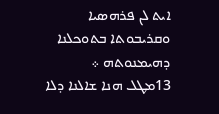ܐܝܬ ܠܢ ܦܪܗܤܝܐ ܘܩܪܝܒܘܬܐ ܒܬܘܟܠܢܐ ܕܗܝܡܢܘܬܗ ܀
13ܡܛܠ ܗܢܐ ܫܐܠܢܐ ܕܠܐ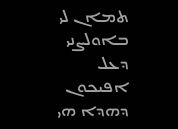ܬܡܐܢ ܠܝ ܒܐܘܠܨܢܝ ܕܥܠ ܐܦܝܟܘܢ ܕܗܕܐ ܗܝ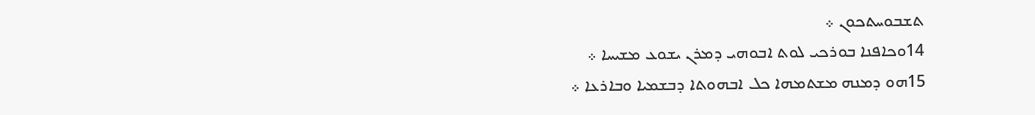ܬܫܒܘܚܬܟܘܢ ܀
14ܘܟܐܦܢܐ ܒܘܪܟܝ ܠܘܬ ܐܒܘܗܝ ܕܡܪܢ ܝܫܘܥ ܡܫܝܚܐ ܀
15ܗܘ ܕܡܢܗ ܡܫܬܡܗܐ ܟܠ ܐܒܗܘܬܐ ܕܒܫܡܝܐ ܘܒܐܪܥܐ ܀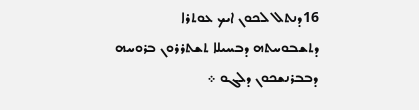16ܕܢܬܠ ܠܟܘܢ ܐܝܟ ܥܘܬܪܐ ܕܬܫܒܘܚܬܗ ܕܒܚܝܠܐ ܬܫܬܪܪܘܢ ܒܪܘܚܗ ܕܒܒܪܢܫܟܘܢ ܕܠܓܘ ܀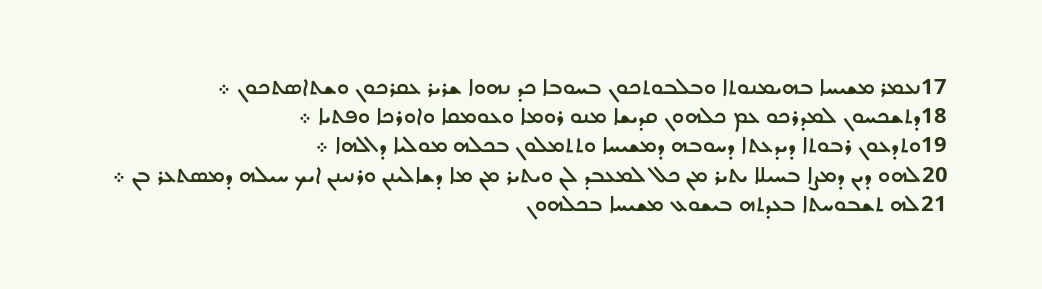17ܢܥܡܪ ܡܫܝܚܐ ܒܗܝܡܢܘܬܐ ܘܒܠܒܘܬܟܘܢ ܒܚܘܒܐ ܟܕ ܢܗܘܐ ܫܪܝܪ ܥܩܪܟܘܢ ܘܫܬܐܤܬܟܘܢ ܀
18ܕܬܫܟܚܘܢ ܠܡܕܪܟܘ ܥܡ ܟܠܗܘܢ ܩܕܝܫܐ ܡܢܘ ܪܘܡܐ ܘܥܘܡܩܐ ܘܐܘܪܟܐ ܘܦܬܝܐ ܀
19ܘܬܕܥܘܢ ܪܒܘܬܐ ܕܝܕܥܬܐ ܕܚܘܒܗ ܕܡܫܝܚܐ ܘܬܬܡܠܘܢ ܒܟܠܗ ܡܘܠܝܐ ܕܐܠܗܐ ܀
20ܠܗܘ ܕܝܢ ܕܡܨܐ ܒܚܝܠܐ ܝܬܝܪ ܡܢ ܟܠ ܠܡܥܒܕ ܠܢ ܘܝܬܝܪ ܡܢ ܡܐ ܕܫܐܠܝܢܢ ܘܪܢܝܢܢ ܐܝܟ ܚܝܠܗ ܕܡܤܬܥܪ ܒܢ ܀
21ܠܗ ܬܫܒܘܚܬܐ ܒܥܕܬܗ ܒܝܫܘܥ ܡܫܝܚܐ ܒܟܠܗܘܢ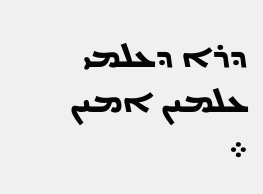ܕܪܐ ܕܥܠܡܝ ܥܠܡܝܢ ܐܡܝܢ ܀